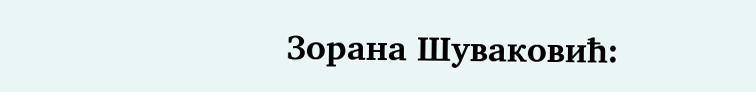Зорана Шуваковић: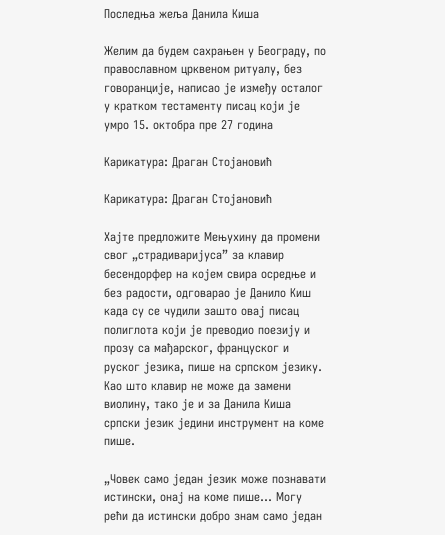Последња жеља Данила Киша

Желим да будем сахрањен у Београду, по православном црквеном ритуалу, без говоранције, написао је између осталог у кратком тестаменту писац који је умро 15. октобра пре 27 година

Карикатура: Драган Стојановић

Карикатура: Драган Стојановић

Хајте предложите Мењухину да промени свог „страдиваријуса” за клавир бесендорфер на којем свира осредње и без радости, одговарао је Данило Киш када су се чудили зашто овај писац полиглота који је преводио поезију и прозу са мађарског, француског и руског језика, пише на српском језику. Као што клавир не може да замени виолину, тако је и за Данила Киша српски језик једини инструмент на коме пише.

„Човек само један језик може познавати истински, онај на коме пише… Могу рећи да истински добро знам само један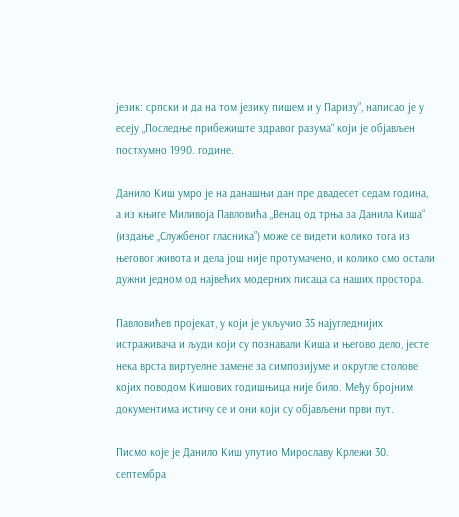језик: српски и да на том језику пишем и у Паризу”, написао је у есеју „Последње прибежиште здравог разума“ који је објављен постхумно 1990. године.

Данило Киш умро је на данашњи дан пре двадесет седам година, а из књиге Миливоја Павловића „Венац од трња за Данила Киша“ (издање „Службеног гласника”) може се видети колико тога из његовог живота и дела још није протумачено, и колико смо остали дужни једном од највећих модерних писаца са наших простора.

Павловићев пројекат, у који је укључио 35 најугледнијих истраживача и људи који су познавали Киша и његово дело, јесте нека врста виртуелне замене за симпозијуме и округле столове којих поводом Кишових годишњица није било. Међу бројним документима истичу се и они који су објављени први пут.

Писмо које је Данило Киш упутио Мирославу Крлежи 30. септембра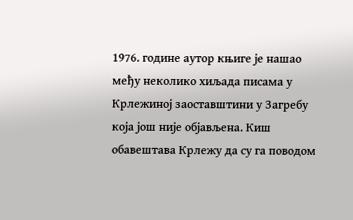1976. године аутор књиге је нашао међу неколико хиљада писама у Крлежиној заоставштини у Загребу која још није објављена. Киш обавештава Крлежу да су га поводом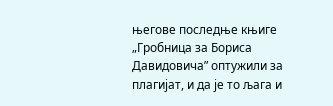његове последње књиге „Гробница за Бориса Давидовича” оптужили за плагијат, и да је то љага и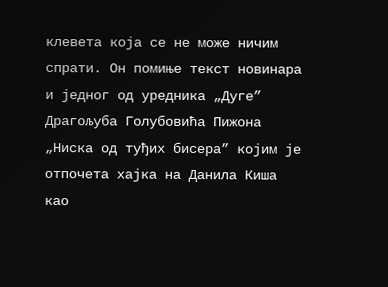клевета која се не може ничим спрати. Он помиње текст новинара и једног од уредника „Дуге” Драгољуба Голубовића Пижона „Ниска од туђих бисера” којим је отпочета хајка на Данила Киша као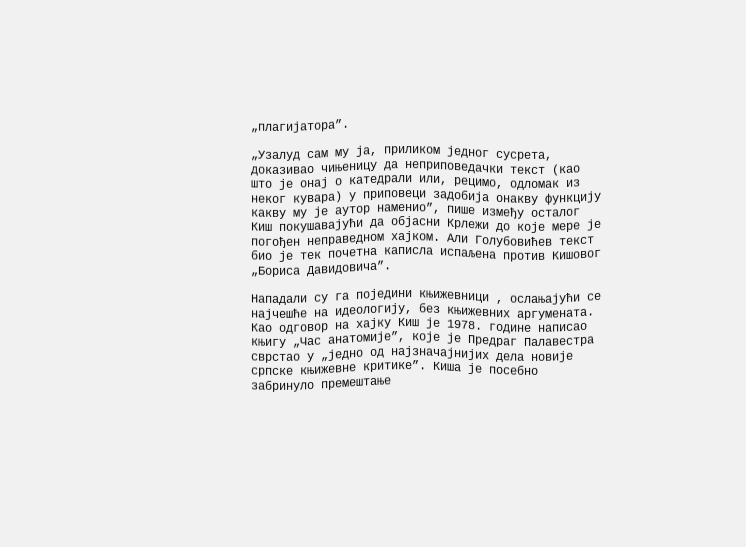„плагијатора”.

„Узалуд сам му ја, приликом једног сусрета, доказивао чињеницу да неприповедачки текст (као што је онај о катедрали или, рецимо, одломак из неког кувара) у приповеци задобија онакву функцију какву му је аутор наменио”, пише између осталог Киш покушавајући да објасни Крлежи до које мере је погођен неправедном хајком. Али Голубовићев текст био је тек почетна каписла испаљена против Кишовог „Бориса Давидовича”.

Нападали су га поједини књижевници , ослањајући се најчешће на идеологију, без књижевних аргумената. Као одговор на хајку Киш је 1978. године написао књигу „Час анатомије”, које је Предраг Палавестра сврстао у „једно од најзначајнијих дела новије српске књижевне критике”. Киша је посебно забринуло премештање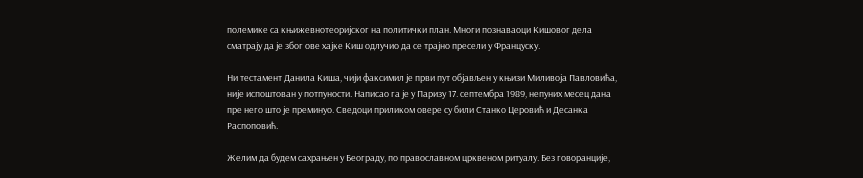полемике са књижевнотеоријског на политички план. Многи познаваоци Кишовог дела сматрају да је због ове хајке Киш одлучио да се трајно пресели у Француску.

Ни тестамент Данила Киша, чији факсимил је први пут објављен у књизи Миливоја Павловића, није испоштован у потпуности. Написао га је у Паризу 17. септембра 1989, непуних месец дана пре него што је преминуо. Сведоци приликом овере су били Станко Церовић и Десанка Распоповић.

Желим да будем сахрањен у Београду, по православном црквеном ритуалу. Без говоранције,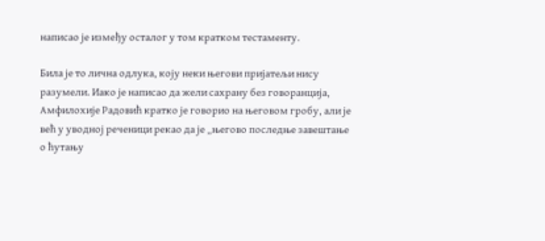написао је између осталог у том кратком тестаменту.

Била је то лична одлука, коју неки његови пријатељи нису разумели. Иако је написао да жели сахрану без говоранција, Амфилохије Радовић кратко је говорио на његовом гробу, али је већ у уводној реченици рекао да је „његово последње завештање о ћутању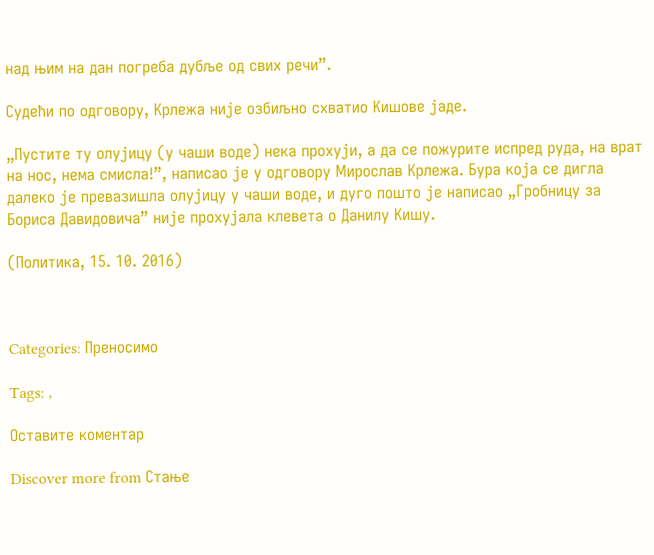над њим на дан погреба дубље од свих речи”.

Судећи по одговору, Крлежа није озбиљно схватио Кишове јаде.

„Пустите ту олујицу (у чаши воде) нека прохуји, а да се пожурите испред руда, на врат на нос, нема смисла!”, написао је у одговору Мирослав Крлежа. Бура која се дигла далеко је превазишла олујицу у чаши воде, и дуго пошто је написао „Гробницу за Бориса Давидовича” није прохујала клевета о Данилу Кишу.

(Политика, 15. 10. 2016)



Categories: Преносимо

Tags: ,

Оставите коментар

Discover more from Стање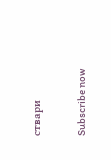ствари

Subscribe now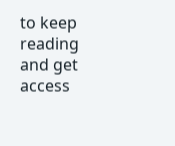to keep reading and get access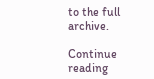to the full archive.

Continue reading